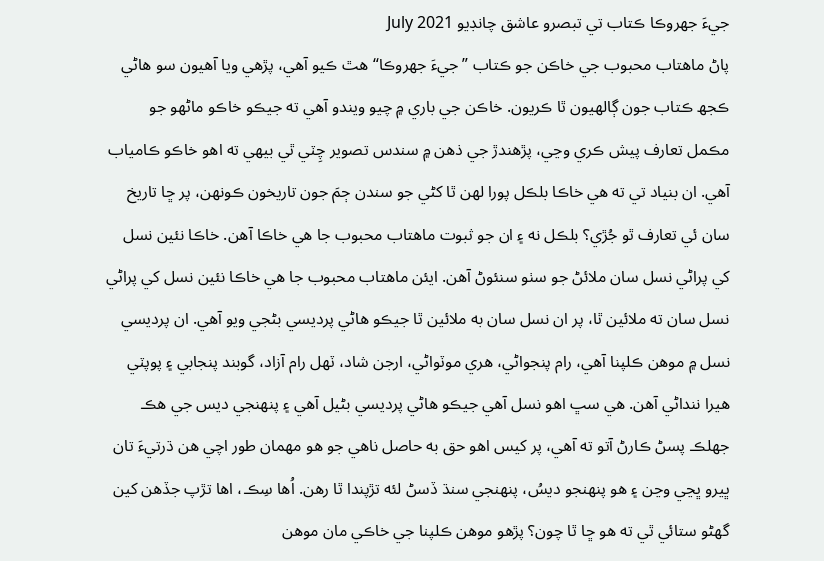جيءَ جهروڪا ڪتاب تي تبصرو عاشق چانڊيو July 2021
پاڻ ماھتاب محبوب جي خاڪن جو ڪتاب ”جيءَ جھروڪا“ ھٿ ڪيو آهي، پڙھي ويا آهيون سو ھاڻي ڪجھ ڪتاب جون ڳالهيون ٿا ڪريون. خاڪن جي باري ۾ چيو ويندو آهي ته جيڪو خاڪو ماڻھو جو مڪمل تعارف پيش ڪري وڃي، پڙھندڙ جي ذھن ۾ سندس تصوير چِٽي ٿي بيھي ته اھو خاڪو ڪامياب آهي. ان بنياد تي ته ھي خاڪا بلڪل پورا لھن ٿا کڻي جو سندن ڄمَ جون تاريخون ڪونھن، پر ڇا تاريخ سان ئي تعارف ٿو جُڙي؟ بلڪل نه ۽ ان جو ثبوت ماھتاب محبوب جا ھي خاڪا آھن. خاڪا نئين نسل کي پراڻي نسل سان ملائڻ جو سٺو سنئوڻ آھن. ايئن ماھتاب محبوب جا ھي خاڪا نئين نسل کي پراڻي نسل سان ته ملائين ٿا، پر ان نسل سان به ملائين ٿا جيڪو ھاڻي پرديسي بڻجي ويو آهي. ان پرديسي نسل ۾ موھن ڪلپنا آهي، رام پنجواڻي، ھري موٽواڻي، ارجن شاد، ٽھل رام آزاد، گوبند پنجابي ۽ پوپٽي ھيرا ننداڻي آهن. ھي سڀ اھو نسل آهي جيڪو ھاڻي پرديسي بڻيل آهي ۽ پنھنجي ديس جي ھڪ جھلڪ پسڻ ڪارڻ آتو ته آهي، پر کيس اهو حق به حاصل ناھي جو هو مهمان طور اچي هن ڌرتيءَ تان ڀيرو ڀڃي وڃن ۽ ھو پنھنجو ديسُ، پنھنجي سنڌ ڏسڻ لئه تڙپندا ٿا رھن. اُھا سِڪ، اھا تڙپ جڏهن کين گھڻو ستائي ٿي ته ھو ڇا ٿا چون؟ پڙھو موھن ڪلپنا جي خاڪي مان موھن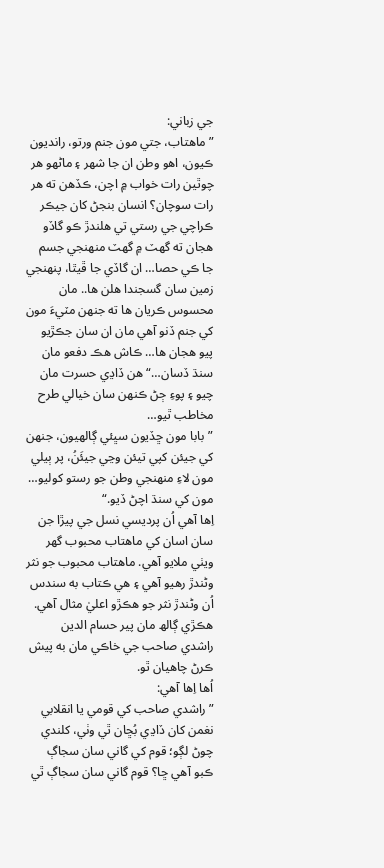جي زباني:
”ماھتاب، جتي مون جنم ورتو، رانديون ڪيون، اھو وطن ان جا شھر ۽ ماڻھو ھر چوٿين رات خواب ۾ اچن، ڪڏھن ته ھر رات سوچان؟ انسان بنجڻ کان جيڪر ڪراچي جي رستي تي ھلندڙ ڪو گاڏو ھجان ته گھٽ ۾ گھٽ منھنجي جسم جا ڪي حصا… ان گاڏي جا ڦيٿا، پنھنجي زمين سان گسجندا ھلن ھا.. مان محسوس ڪريان ھا ته جنھن مٽيءَ مون کي جنم ڏنو آهي مان ان سان جڪڙيو پيو ھجان ھا… ڪاش ھڪ دفعو مان سنڌ ڏسان…“ ھن ڏاڍي حسرت مان چيو ۽ پوءِ ڄڻ ڪنهن سان خيالي طرح مخاطب ٿيو…
”بابا مون ڇڏيون سڀئي ڳالهيون، جنھن کي جيئن کپي تيئن وڃي جيئَنُ، پر ٻيلي مون لاءِ منھنجي وطن جو رستو کوليو… مون کي سنڌ اچڻ ڏيو.“
اِھا آهي اُن پرديسي نسل جي پيڙا جن سان اسان کي ماھتاب محبوب گھر ويٺي ملايو آهي. ماھتاب محبوب جو نثر وڻندڙ رھيو آھي ۽ ھي ڪتاب به سندس اُن وڻندڙ نثر جو ھڪڙو اعليٰ مثال آهي. ھڪڙي ڳالھ مان پير حسام الدين راشدي صاحب جي خاڪي مان به پيش ڪرڻ چاهيان ٿو.
اُھا اِھا آهي:
”راشدي صاحب کي قومي يا انقلابي نغمن کان ڏاڍي بُڇان ٿي وٺي، کلندي چوڻ لڳو؛ قوم کي گاني سان سجاڳ ڪبو آهي ڇا؟ قوم گاني سان سجاڳ ٿي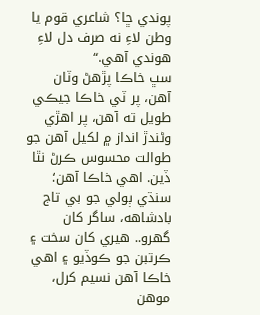پوندي ڇا؟ شاعري قوم يا وطن لاءِ نه صرف دل لاءِ ھوندي آھي.“
سڀ خاڪا پڙھڻ وٽان آهن، پر ٽي خاڪا جيڪي طويل ته آھن، پر اھڙي وڻندڙ انداز ۾ لکيل آهن جو طوالت محسوس ڪرڻ نٿا ڏين. اھي خاڪا آھن؛ سنڌي ٻولي جو بي تاج بادشاهه، ساگر کان گھرو.. ھيري کان سخت ۽ ڪرتبن جو ڪوڏيو ۽ اھي خاڪا آھن نسيم کرل، موھن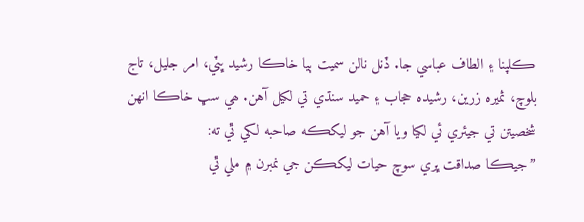ڪلپنا ۽ الطاف عباسي جا. ڏنل نالن سميت ٻيا خاڪا رشيد ڀٽي، امر جليل، تاج بلوچ، ثميره زرين، رشيده حجاب ۽ حميد سنڌي تي لکيل آهن. ھي سڀ خاڪا انھن شخصيتن تي جيئري ئي لکيا ويا آهن جو ليکڪه صاحبه لکي ٿي ته:
”جيڪا صداقت ڀري سوچ حيات ليکڪن جي نمبرن ۾ ملي ٿي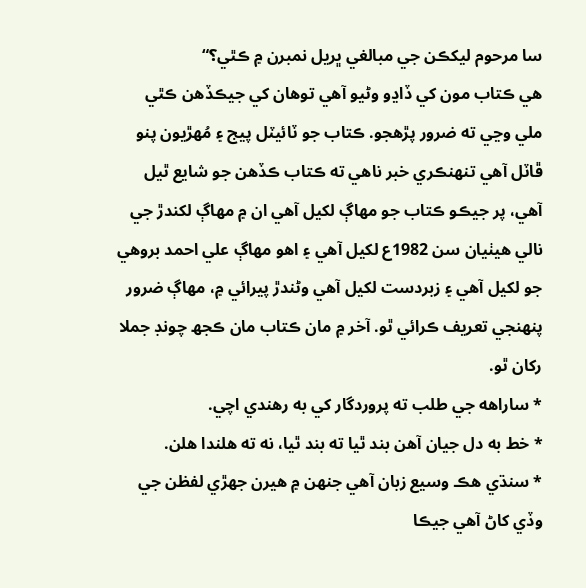سا مرحوم ليکڪن جي مبالغي ڀريل نمبرن ۾ ڪٿي؟“
ھي ڪتاب مون کي ڏاڍو وڻيو آهي توھان کي جيڪڏهن ڪٿي ملي وڃي ته ضرور پڙھجو. ڪتاب جو ٽائيٽل پيج ۽ مُھڙيون پنو ڦاٽل آهي تنھنڪري خبر ناھي ته ڪتاب ڪڏهن جو شايع ٿيل آهي، پر جيڪو ڪتاب جو مھاڳ لکيل آهي ان ۾ مھاڳ لکندڙ جي نالي ھيٺيان سن 1982ع لکيل آهي ۽ اھو مھاڳ علي احمد بروھي جو لکيل آهي ۽ زبردست لکيل آهي وڻندڙ پيرائي ۾، مھاڳ ضرور پنهنجي تعريف ڪرائي ٿو. آخر ۾ مان ڪتاب مان ڪجھ چونڊ جملا رکان ٿو.
* ساراهه جي طلب ته پروردگار کي به رھندي اچي.
* خط به دل جيان آهن بند ٿيا ته بند ٿيا، نه ته ھلندا ھلن.
* سنڌي ھڪ وسيع زبان آهي جنھن ۾ ھيرن جھڙي لفظن جي وڏي کاڻ آهي جيڪا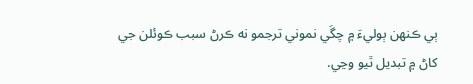ٻي ڪنھن ٻوليءَ ۾ چڱي نموني ترجمو نه ڪرڻ سبب ڪوئلن جي کاڻ ۾ تبديل ٿيو وڃي.